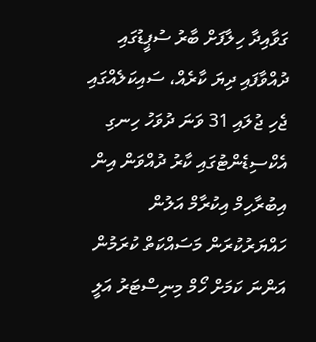ގަވާއިދާ ހިލާފަށް ބާރު ސުޕީޑުގައި ދުއްވާފައި ދިޔަ ކާރެއް، ސައިކަލެއްގައި ޖެހި ޖުލައި 31 ވަނަ ދުވަހު ހިނގި އެކްސިޑެންޓުގައި ކާރު ދުއްވަން އިން އިބުރާހިމް އިކުރާމް އަލުން ހައްޔަރުކުރަން މަސައްކަތް ކުރަމުން އަންނަ ކަމަށް ހޯމް މިނިސްޓަރު އަލީ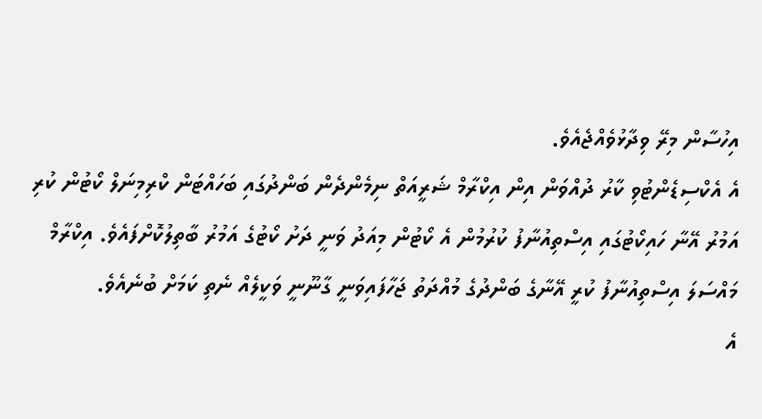އިހުސާން މިރޭ ވިދާޅުވެއްޖެއެވެ.
އެ އެކްސިޑެންޓުވި ކާރު ދުއްވަން އިން އިކްރާމް ޝަރީއަތް ނިމެންދެން ބަންދުގައި ބަހައްޓަން ކްރިމިނަލް ކޯޓުން ކުރި އަމުރު އޭނާ ހައިކޯޓުގައި އިސްތިއުނާފު ކުރުމުން އެ ކޯޓުން މިއަދު ވަނީ ދަށު ކޯޓުގެ އަމުރު ބާތިލުކޮށްފައެވެ. އިކްރާމް މައްސަލަ އިސްތިއުނާފު ކުރީ އޭނާގެ ބަންދުގެ މުއްދަތު ޖަހާފައިވަނީ ގާނޫނީ ވަކީލެއް ނެތި ކަމަށް ބުނެއެވެ.
އެ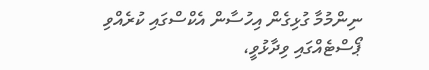ނިންމުމާ ގުޅިގެން އިހުސާން އެކްސްގައި ކުރެއްވި ޕޯސްޓެއްގައި ވިދާޅުވީ،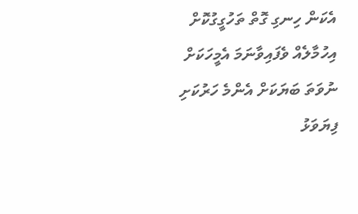އެކަން ހިނގި ގޮތް ތަހުގީގުކޮށް އިހުމާލެއް ވެފައިވާނަމަ އެމީހަކަށް ނުވަތަ ބަޔަކަށް އެންމެ ހަރުކަށި ފިޔަވަޅު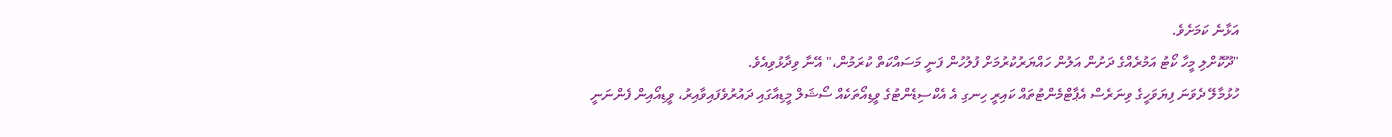އަޅާނެ ކަމަށެވެ.
"ދޫކޮށްލި މީހާ ކޯޓު އަމުރެއްގެ ދަށުން އަލުން ހައްޔަރުކުރުމަށް ފުލުހުން ފަނީ މަސައްކަތް ކުރަމުން،" އޭނާ ވިދާޅުވިއެވެ.
ހުޅުމާލޭ ދެވަނަ ފިޔަވަހީގެ ވިނަރެސް އެޕާޓްމެންޓުތައް ކައިރީ ހިނގި އެ އެކްސިޑެންޓުގެ ވީޑިއޯތަކެއް ސޯޝަލް މީޑިއާގައި ދައުރުވެފައިވާއިރު، ވީޑިއޯއިން ފެންނަނީ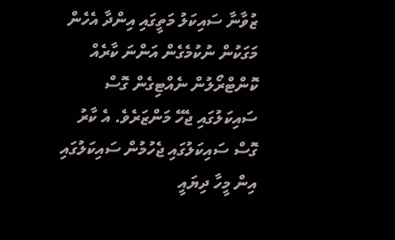ޒުވާނާ ސައިކަލު މަތީގައި އިންދާ އެހެން މަގަކުން ނުކުމެގެން އަންނަ ކާރެއް ކޮންޓްރޯލުން ނެއްޓިގެން ގޮސް ސައިކަލުގައި ޖެހޭ މަންޒަރެވެ. އެ ކާރު ގޮސް ސައިކަލުގައި ޖެހުމުން ސައިކަލުގައި އިން މީހާ ދިޔައީ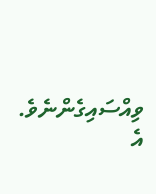ވިއްސައިގެންނެވެ.
އެ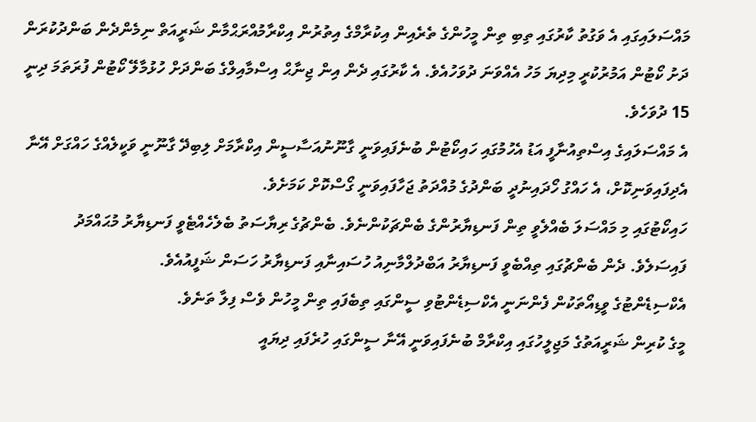މައްސަލައިގައި އެ ވަގުތު ކާރުގައި ތިބި ތިން މީހުންގެ ތެރެއިން އިކުރާމްގެ އިތުރުން އިކްރާމުއްރަޙްމާން ޝަރީއަތް ނިމެންދެން ބަންދުކުރަން ދަށު ކޯޓުން އަމުރުކުރީ މިދިޔަ މަހު އެއްވަނަ ދުވަހުއެވެ. އެ ކާރުގައި ދެން އިން ޖިނާޙް އިސްމާއިލްގެ ބަންދަށް ހުޅުމާލޭ ކޯޓުން ފުރަތަމަ ދިނީ 15 ދުވަހެވެ.
އެ މައްސަލައިގެ އިސްތިއުނާފީ އަޑު އެހުމުގައި ހައިކޯޓުން ބުނެފައިވަނީ ގާނޫނުއަސާސީން އިކްރާމަށް ލިބިދޭ ގާނޫނީ ވަކީލެއްގެ ހައްގަށް އޭނާ އެދިފައިވަނިކޮށް، އެ ހައްގު ހޯދައިނުދީ ބަންދުގެ މުއްދަތު ޖަހާފައިވަނީ ގޯސްކޮށް ކަމަށެވެ.
ހައިކޯޓުގައި މި މައްސަލަ ބެއްލެވީ ތިން ފަނޑިޔާރުންގެ ބެންޗަކުންނެވެ. ބެންޗުގެ ރިޔާސަތު ބެލެހެއްޓެވީ ފަނޑިޔާރު މުޙައްމަދު ފައިސަލެވެ. ދެން ބެންޗުގައި ތިއްބެވީ ފަނޑިޔާރު އަބްދުލްމާނިއު ހުސައިނާއި ފަނޑިޔާރު ހަސަން ޝަފީއުއެވެ.
އެކްސިޑެންޓުގެ ވީޑިއޯތަކުން ފެންނަނީ އެކްސިޑެންޓުވި ސީންގައި ތިބެފައި ތިން މީހުން ވެސް ފިލާ ތަނެވެ.
މީގެ ކުރިން ޝަރީއަތުގެ މަޖިލީހުގައި އިކްރާމް ބުނެފައިވަނީ އޭނާ ސީންގައި ހުރެފައި ދިޔައީ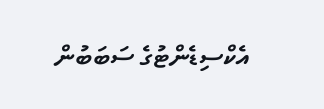އެކްސިޑެންޓުގެ ސަބަބުން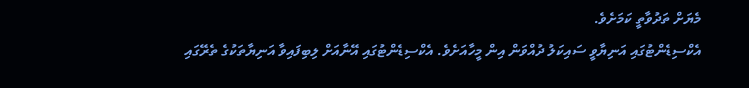މެޔަށް ތަދުވާތީ ކަމަށެވެ.
އެކްސިޑެންޓުގައި އަނިޔާވީ ސައިކަލު ދުއްވަން އިން މީހާއަށެވެ. އެކްސިޑެންޓުގައި އޭނާއަށް ލިބިފައިވާ އަނިޔާތަކުގެ ތެރޭގައި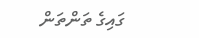ގައިގެ ތަންތަން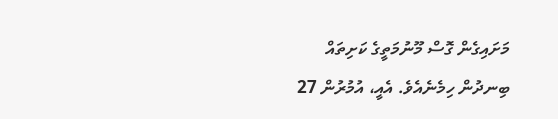މަށައިގެން ގޮސް މޫނުމަތީގެ ކަށިތައް ބިނދުން ހިމެނެއެވެ. އެއީ، އުމުރުން 27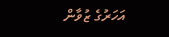އަހަރުގެ ޒުވާން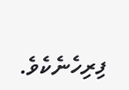ފިރިހެނެކެވެ.